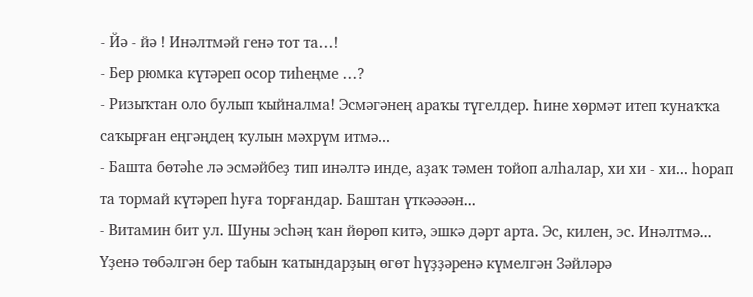- Йә - йә ! Инәлтмәй генә тот та…!
- Бер рюмка күтәреп осор тиһеңме …?
- Ризыҡтан оло булып ҡыйналма! Эсмәгәнең араҡы түгелдер. Һине хөрмәт итеп ҡунаҡҡа саҡырған еңгәңдең ҡулын мәхрүм итмә...
- Башта бөтәһе лә эсмәйбеҙ тип инәлтә инде, аҙаҡ тәмен тойоп алһалар, хи хи - хи... һорап та тормай күтәреп һуға торғандар. Баштан үткәәәән...
- Витамин бит ул. Шуны эсһәң ҡан йөрөп китә, эшкә дәрт арта. Эс, килен, эс. Инәлтмә...
Үҙенә төбәлгән бер табын ҡатындарҙың өгөт һүҙҙәренә күмелгән Зәйләрә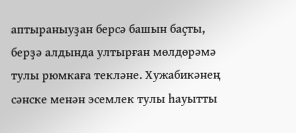аптыраныуҙан берсә башын баҫты, берҙә алдында ултырған мөлдөрәмә тулы рюмкаға текләне. Хужабикәнең сәнске менән эсемлек тулы һауытты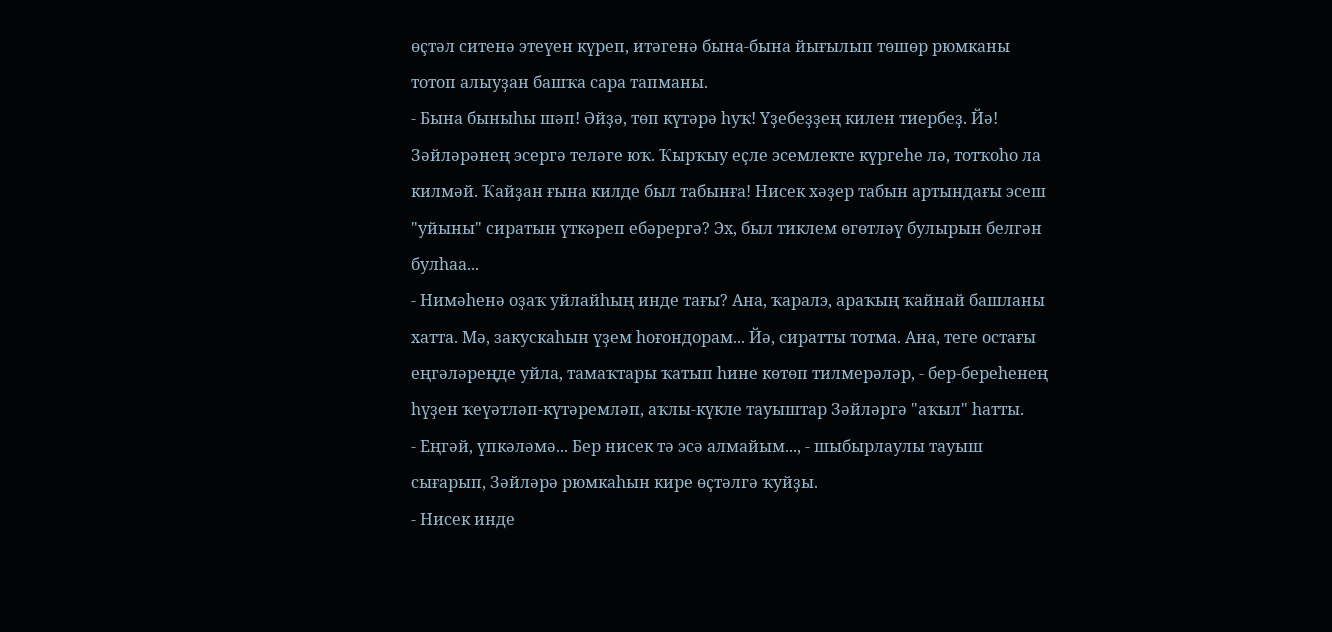өҫтәл ситенә этеүен күреп, итәгенә бына-бына йығылып төшөр рюмканы тотоп алыуҙан башҡа сара тапманы.
- Бына быныһы шәп! Әйҙә, төп күтәрә һуҡ! Үҙебеҙҙең килен тиербеҙ. Йә!
Зәйләрәнең эсергә теләге юҡ. Ҡырҡыу еҫле эсемлекте күргеһе лә, тотҡоһо ла килмәй. Ҡайҙан ғына килде был табынға! Нисек хәҙер табын артындағы эсеш "уйыны" сиратын үткәреп ебәрергә? Эх, был тиклем өгөтләү булырын белгән булһаа...
- Нимәһенә оҙаҡ уйлайһың инде тағы? Ана, ҡаралэ, араҡың ҡайнай башланы хатта. Мә, закускаһын үҙем һоғондорам... Йә, сиратты тотма. Ана, теге остағы еңгәләреңде уйла, тамаҡтары ҡатып һине көтөп тилмерәләр, - бер-береһенең һүҙен ҡеүәтләп-күтәремләп, аҡлы-күкле тауыштар Зәйләргә "аҡыл" һатты.
- Еңгәй, үпкәләмә... Бер нисек тә эсә алмайым..., - шыбырлаулы тауыш сығарып, Зәйләрә рюмкаһын кире өҫтәлгә ҡуйҙы.
- Нисек инде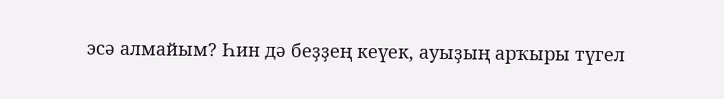эсә алмайым? Һин дә беҙҙең кеүек, ауыҙың арҡыры түгел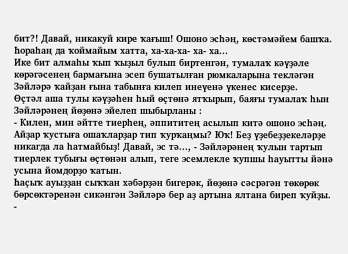бит?! Давай, никакуй кире ҡағыш! Ошоно эсһәң, көстәмәйем башҡа. Һораһаң да ҡоймайым хатта, ха-ха-ха- ха- ха...
Ике бит алмаһы ҡып ҡыҙыл булып биртенгән, тумалаҡ кәүҙәле көрәгәсенең бармағына эсеп бушатылған рюмкаларына текләгән Зәйләрә ҡайҙан ғына табынға килеп инеүенә үкенес кисерҙе.
Өҫтәл аша тулы кәүҙәһен һый өҫтөнә ятҡырып, баяғы тумалаҡ һын Зәйләрәнең йөҙөнә эйелеп шыбырланы :
- Килен, мин әйтте тиерһең, әппититең асылып китә ошоно эсһәң. Айҙар ҡустыға ошаҡларҙар тип ҡурҡаңмы? Юҡ! Беҙ үҙебеҙҙекеләрҙе никагда ла һатмайбыҙ! Давай, эс тә..., - Зәйләрәнең ҡулын тартып тиерлек тубығы өҫтөнән алып, теге эсемлекле ҡупшы һауытты йәнә усына йомдорҙо ҡатын.
Һаҫыҡ ауыҙҙан сыҡҡан хәбәрҙән бигерәк, йөҙөнә сәсрәгән төкөрөк бөрсөктәренән сикәнгән Зәйләрә бер аҙ артына ялтана биреп ҡуйҙы.
-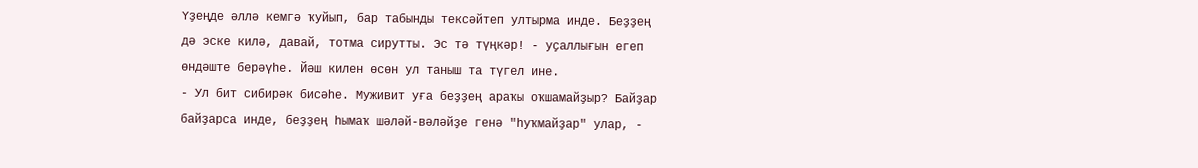Үҙеңде әллә кемгә ҡуйып, бар табынды тексәйтеп ултырма инде. Беҙҙең дә эске килә, давай, тотма сирутты. Эс тә түңкәр! - уҫаллығын егеп өндәште берәүһе. Йәш килен өсөн ул таныш та түгел ине.
- Ул бит сибирәк бисәһе. Муживит уға беҙҙең араҡы оҡшамайҙыр? Байҙар байҙарса инде, беҙҙең һымаҡ шәләй-вәләйҙе генә "һуҡмайҙар" улар, -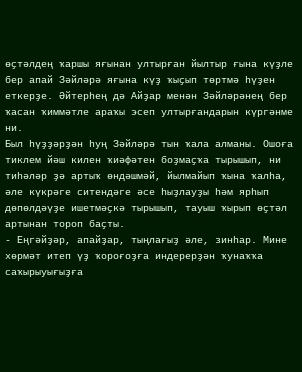өҫтәлдең ҡаршы яғынан ултырған йылтыр ғына күҙле бер апай Зәйләрә яғына күҙ ҡыҫып төртмә һүҙен еткерҙе. Әйтерһең дә Айҙар менән Зәйләрәнең бер ҡасан ҡиммәтле араҡы эсеп ултырғандарын күргәнме ни.
Был һүҙҙәрҙән һуң Зәйләрә тын ҡала алманы. Ошоға тиклем йәш килен ҡиәфәтен боҙмаҫҡа тырышып, ни тиһәләр ҙә артыҡ өндәшмәй, йылмайып ҡына ҡалһа, әле күкрәге ситендәге әсе һыҙлауҙы һәм ярһып дөпөлдәүҙе ишетмәҫкә тырышып, тауыш ҡырып өҫтәл артынан тороп баҫты.
- Еңгәйҙәр, апайҙар, тыңлағыҙ әле, зинһар. Мине хөрмәт итеп үҙ ҡороғоҙға индерерҙән ҡунаҡҡа саҡырыуығыҙға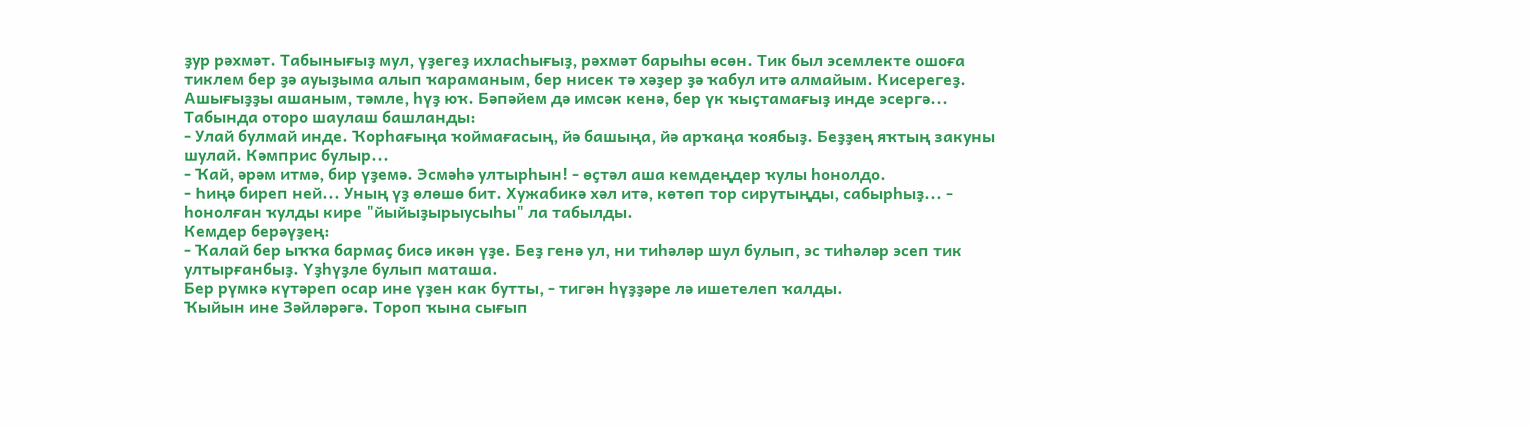ҙур рәхмәт. Табынығыҙ мул, үҙегеҙ ихласһығыҙ, рәхмәт барыһы өсөн. Тик был эсемлекте ошоға тиклем бер ҙә ауыҙыма алып ҡараманым, бер нисек тә хәҙер ҙә ҡабул итә алмайым. Кисерегеҙ. Ашығыҙҙы ашаным, тәмле, һүҙ юҡ. Бәпәйем дә имсәк кенә, бер үк ҡыҫтамағыҙ инде эсергә...
Табында оторо шаулаш башланды:
- Улай булмай инде. Ҡорһағыңа ҡоймағасың, йә башыңа, йә арҡаңа ҡоябыҙ. Беҙҙең яҡтың закуны шулай. Кәмприс булыр...
- Ҡай, әрәм итмә, бир үҙемә. Эсмәһә ултырһын! - өҫтәл аша кемдеңдер ҡулы һонолдо.
- Һиңә биреп ней... Уның үҙ өлөшө бит. Хужабикә хәл итә, көтөп тор сирутыңды, сабырһыҙ... - һонолған ҡулды кире "йыйыҙырыусыһы" ла табылды.
Кемдер берәүҙең:
- Ҡалай бер ыҡҡа бармаҫ бисә икән үҙе. Беҙ генә ул, ни тиһәләр шул булып, эс тиһәләр эсеп тик ултырғанбыҙ. Үҙһүҙле булып маташа.
Бер рүмкә күтәреп осар ине үҙен как бутты, - тигән һүҙҙәре лә ишетелеп ҡалды.
Ҡыйын ине Зәйләрәгә. Тороп ҡына сығып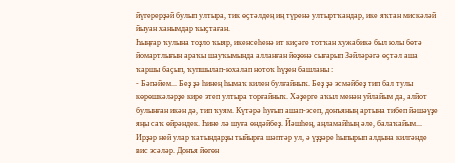йүгерерҙәй булып ултыра, тик өҫтәлдең иң түренә ултыртҡандар, ике яҡтан мискәләй йыуан ханымдар ҡыҫтаған.
Һыңғар ҡулына тоҙло ҡыяр, икенсеһенә ит киҫәге тотҡан хужабикә был юлы бөтә йомартлығын араҡы шауҡымында алланған йөҙөнә сығарып Зәйләрәгә өҫтәл аша ҡаршы баҫып, ҡупшылап-юхалап нотоҡ һүҙен башланы :
- Бәпәйем... Беҙ ҙә һинең һымаҡ килен булғайныҡ. Беҙ ҙә эсмәйбеҙ тип бал тулы көрөшкәләрҙе кире этеп ултыра торғайныҡ. Хәҙерге аҡыл менән уйлайым да, алйот булынған икән дә, тип ҡуям. Күтәрә һуғып ашап-эсеп, донъяның артына тибеп йәшәүҙе яңы саҡ өйрәндек. Һине лә шуға өндәйбеҙ. Йәшһең, аңламайһың әле, балаҡайым... Ирҙәр ней улар ҡатындарҙы тыйырға шәптәр ул, ә үҙҙәре һыпырып алдына килгәнде вис эсәләр. Донъя йөгөн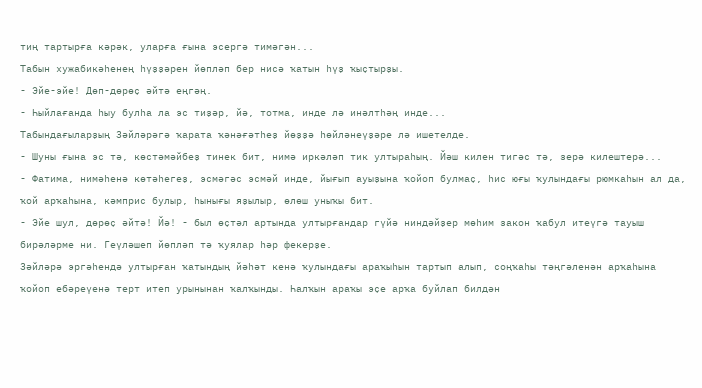тиң тартырға кәрәк, уларға ғына эсергә тимәгән...
Табын хужабикәһенең һүҙҙәрен йөпләп бер нисә ҡатын һүҙ ҡыҫтырҙы.
- Эйе-эйе! Дөп-дөрөҫ әйтә еңгәң.
- Һыйлағанда һыу булһа ла эс тиҙәр, йә, тотма, инде лә инәлтһәң инде...
Табындағыларҙың Зәйләрәгә ҡарата ҡәнәғәтһеҙ йөҙҙә һөйләнеүҙәре лә ишетелде.
- Шуны ғына эс тә, көстәмәйбеҙ тинек бит, нимә иркәләп тик ултыраһың. Йәш килен тигәс тә, зерә килештерә...
- Фатима, нимәһенә көтәһегеҙ, эсмәгәс эсмәй инде, йығып ауыҙына ҡойоп булмаҫ, һис юғы ҡулындағы рюмкаһын ал да, ҡой арҡаһына, кәмприс булыр, һынығы яҙылыр, өлөш уныҡы бит.
- Эйе шул, дөрөҫ әйтә! Йә! - был өҫтәл артында ултырғандар гүйә ниндәйҙер мөһим закон ҡабул итеүгә тауыш бирәләрме ни. Геүләшеп йөпләп тә ҡуялар һәр фекерҙе.
Зәйләрә эргәһендә ултырған ҡатындың йәһәт кенә ҡулындағы араҡыһын тартып алып, соңҡаһы тәңгәленән арҡаһына ҡойоп ебәреүенә терт итеп урынынан ҡалҡынды. Һалҡын араҡы эҫе арҡа буйлап билдән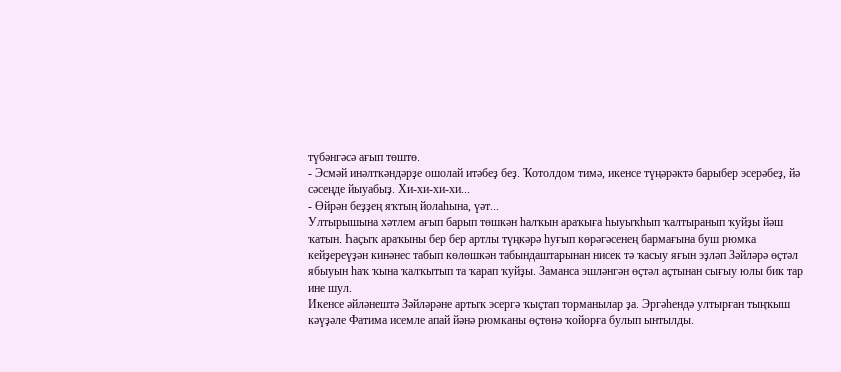түбәнгәсә ағып төштө.
- Эсмәй инәлткәндәрҙе ошолай итәбеҙ беҙ. Ҡотолдом тимә, икенсе түңәрәктә барыбер эсерәбеҙ, йә сәсеңде йыуабыҙ. Хи-хи-хи-хи...
- Өйрән беҙҙең яҡтың йолаһына, үәт...
Ултырышына хәтлем ағып барып төшкән һалҡын араҡыға һыуыҡһып ҡалтыранып ҡуйҙы йәш ҡатын. Һаҫыҡ араҡыны бер бер артлы түңкәрә һуғып көрәгәсенең бармағына буш рюмка кейҙереүҙән кинәнес табып көлөшкән табындаштарынан нисек тә ҡасыу яғын эҙләп Зәйләрә өҫтәл ябыуын һаҡ ҡына ҡалҡытып та ҡарап ҡуйҙы. Заманса эшләнгән өҫтәл аҫтынан сығыу юлы бик тар ине шул.
Икенсе әйләнештә Зәйләрәне артыҡ эсергә ҡыҫтап торманылар ҙа. Эргәһендә ултырған тыңҡыш кәүҙәле Фатима исемле апай йәнә рюмканы өҫтөнә ҡойорға булып ынтылды.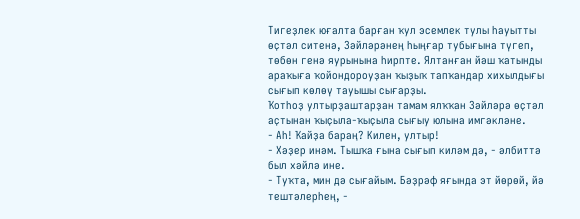Тигеҙлек юғалта барған ҡул эсемлек тулы һауытты өҫтәл ситенә, Зәйләрәнең һыңғар тубығына түгеп, төбөн генә яурынына һирпте. Ялтанған йәш ҡатынды араҡыға ҡойондороуҙан ҡыҙыҡ тапҡандар хихылдығы сығып көлөү тауышы сығарҙы.
Ҡотһоҙ ултырҙаштарҙан тамам ялҡҡан Зәйләрә өҫтәл аҫтынан ҡыҫыла-ҡыҫыла сығыу юлына имгәкләне.
- Аһ! Ҡайҙа бараң? Килен, ултыр!
- Хәҙер инәм. Тышҡа ғына сығып киләм дә, - әлбиттә был хәйлә ине.
- Туҡта, мин дә сығайым. Бәҙрәф яғында эт йөрөй, йә тештәлерһең, -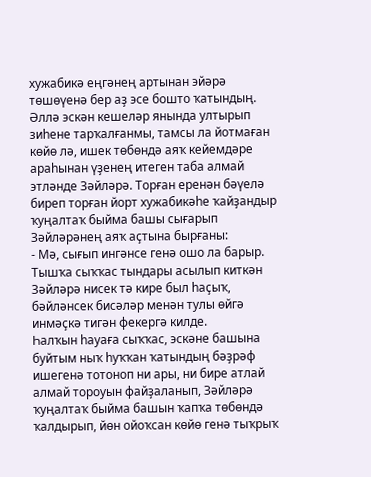хужабикә еңгәнең артынан эйәрә төшөүенә бер аҙ эсе бошто ҡатындың.
Әллә эскән кешеләр янында ултырып зиһене тарҡалғанмы, тамсы ла йотмаған көйө лә, ишек төбөндә аяҡ кейемдәре араһынан үҙенең итеген таба алмай этләнде Зәйләрә. Торған еренән бәүелә биреп торған йорт хужабикәһе ҡайҙандыр ҡуңалтаҡ быйма башы сығарып Зәйләрәнең аяҡ аҫтына бырғаны:
- Мә, сығып ингәнсе генә ошо ла барыр.
Тышҡа сыҡҡас тындары асылып киткән Зәйләрә нисек тә кире был һаҫыҡ, бәйләнсек бисәләр менән тулы өйгә инмәҫкә тигән фекергә килде.
Һалҡын һауаға сыҡҡас, эскәне башына буйтым ныҡ һуҡҡан ҡатындың бәҙрәф ишегенә тотоноп ни ары, ни бире атлай алмай тороуын файҙаланып, Зәйләрә ҡуңалтаҡ быйма башын ҡапҡа төбөндә ҡалдырып, йөн ойоҡсан көйө генә тыҡрыҡ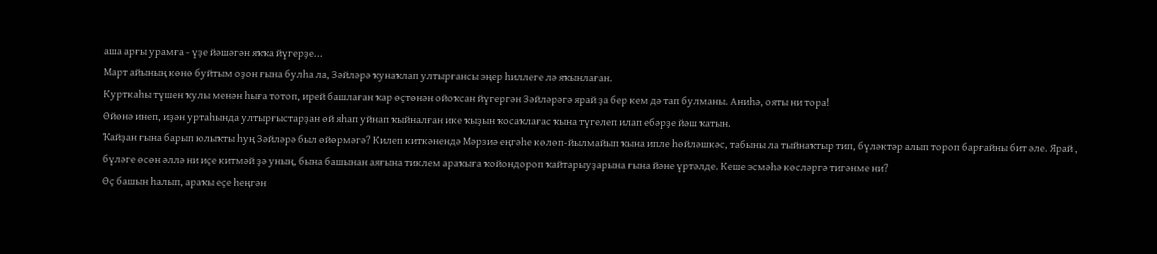аша арғы урамға - үҙе йәшәгән яҡҡа йүгерҙе...
Март айының көнө буйтым оҙон ғына булһа ла, Зәйләрә ҡунаҡлап ултырғансы эңер һиллеге лә яҡынлаған.
Курткаһы түшен ҡулы менән һыға тотоп, ирей башлаған ҡар өҫтөнән ойоҡсан йүгергән Зәйләрәгә ярай ҙа бер кем дә тап булманы. Аниһә, ояты ни тора!
Өйөнә инеп, иҙән уртаһында ултырғыстарҙан өй яһап уйнап ҡыйналған ике ҡыҙын ҡосаҡлағас ҡына түгелеп илап ебәрҙе йәш ҡатын.
Ҡайҙан ғына барып юлыҡты һуң Зәйләрә был өйөрмәгә? Килеп киткәнендә Мәрзиә еңгәһе көлөп-йылмайып ҡына ипле һөйләшкәс, табыны ла тыйнаҡтыр тип, бүләктәр алып тороп барғайны бит әле. Ярай , бүләге өсөн әллә ни иҫе китмәй ҙә уның, бына башынан аяғына тиклем араҡыға ҡойондороп ҡайтарыуҙарына ғына йәне үртәлде. Кеше эсмәһә көсләргә тигәнме ни?
Өҫ башын һалып, араҡы еҫе һеңгән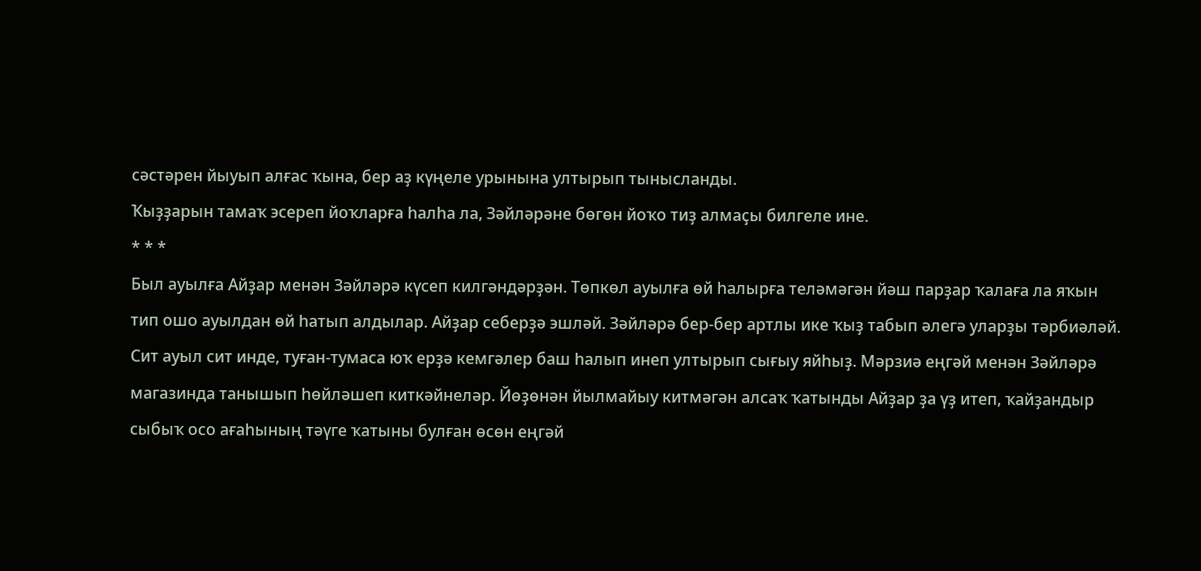сәстәрен йыуып алғас ҡына, бер аҙ күңеле урынына ултырып тынысланды.
Ҡыҙҙарын тамаҡ эсереп йоҡларға һалһа ла, Зәйләрәне бөгөн йоҡо тиҙ алмаҫы билгеле ине.
* * *
Был ауылға Айҙар менән Зәйләрә күсеп килгәндәрҙән. Төпкөл ауылға өй һалырға теләмәгән йәш парҙар ҡалаға ла яҡын тип ошо ауылдан өй һатып алдылар. Айҙар себерҙә эшләй. Зәйләрә бер-бер артлы ике ҡыҙ табып әлегә уларҙы тәрбиәләй. Сит ауыл сит инде, туған-тумаса юҡ ерҙә кемгәлер баш һалып инеп ултырып сығыу яйһыҙ. Мәрзиә еңгәй менән Зәйләрә магазинда танышып һөйләшеп киткәйнеләр. Йөҙөнән йылмайыу китмәгән алсаҡ ҡатынды Айҙар ҙа үҙ итеп, ҡайҙандыр сыбыҡ осо ағаһының тәүге ҡатыны булған өсөн еңгәй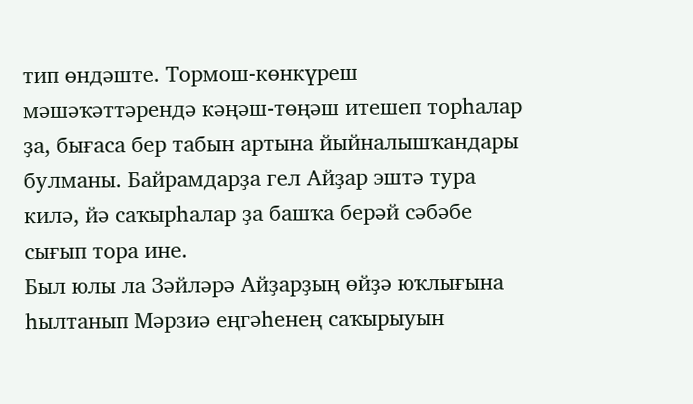тип өндәште. Тормош-көнкүреш мәшәҡәттәрендә кәңәш-төңәш итешеп торһалар ҙа, бығаса бер табын артына йыйналышҡандары булманы. Байрамдарҙа гел Айҙар эштә тура килә, йә саҡырһалар ҙа башҡа берәй сәбәбе сығып тора ине.
Был юлы ла Зәйләрә Айҙарҙың өйҙә юҡлығына һылтанып Мәрзиә еңгәһенең саҡырыуын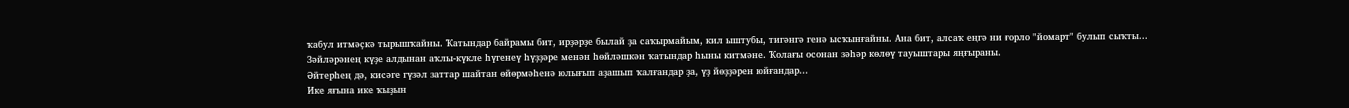ҡабул итмәҫкә тырышҡайны. Ҡатындар байрамы бит, ирҙәрҙе былай ҙа саҡырмайым, кил ыштубы, тигәнгә генә ысҡынғайны. Ана бит, алсаҡ еңгә ни ғорло "йомарт" булып сыҡты...
Зәйләрәнең күҙе алдынан аҡлы-күкле һүгенеү һүҙҙәре менән һөйләшкән ҡатындар һыны китмәне. Ҡолағы осонан зәһәр көлөү тауыштары яңғыраны.
Әйтерһең дә, кисәге гүзәл заттар шайтан өйөрмәһенә юлығып аҙашып ҡалғандар ҙа, үҙ йөҙҙәрен юйғандар...
Ике яғына ике ҡыҙын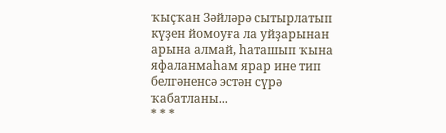ҡыҫҡан Зәйләрә сытырлатып күҙен йомоуға ла уйҙарынан арына алмай, һаташып ҡына яфаланмаһам ярар ине тип белгәненсә эстән сүрә ҡабатланы...
* * *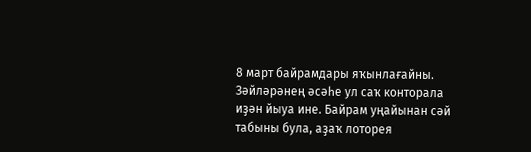8 март байрамдары яҡынлағайны. Зәйләрәнең әсәһе ул саҡ конторала иҙән йыуа ине. Байрам уңайынан сәй табыны була, аҙаҡ лоторея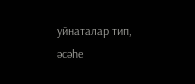уйнаталар тип, әсәһе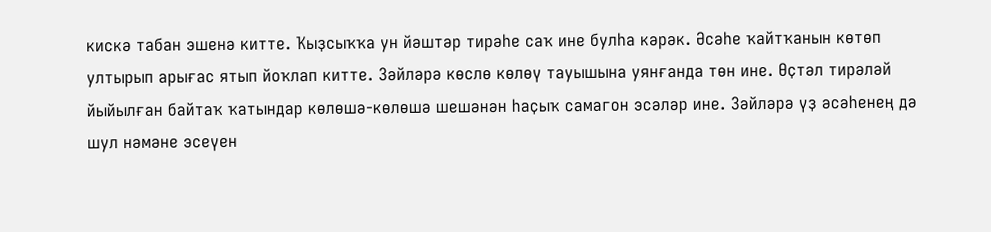кискә табан эшенә китте. Ҡыҙсыҡҡа ун йәштәр тирәһе саҡ ине булһа кәрәк. Әсәһе ҡайтҡанын көтөп ултырып арығас ятып йоҡлап китте. Зәйләрә көслө көлөү тауышына уянғанда төн ине. Өҫтәл тирәләй йыйылған байтаҡ ҡатындар көлөшә-көлөшә шешәнән һаҫыҡ самагон эсәләр ине. Зәйләрә үҙ әсәһенең дә шул нәмәне эсеүен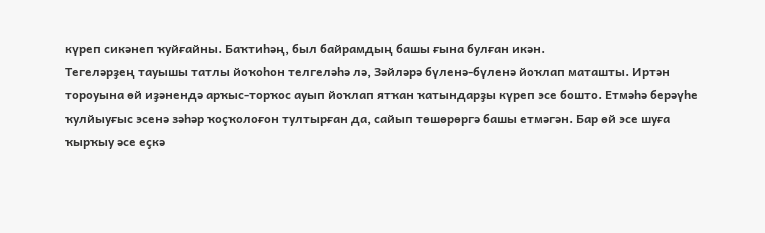күреп сикәнеп ҡуйғайны. Баҡтиһәң, был байрамдың башы ғына булған икән.
Тегеләрҙең тауышы татлы йоҡоһон телгеләһә лә, Зәйләрә бүленә-бүленә йоҡлап маташты. Иртән тороуына өй иҙәнендә арҡыс-торҡос ауып йоҡлап ятҡан ҡатындарҙы күреп эсе бошто. Етмәһә берәүһе ҡулйыуғыс эсенә зәһәр ҡоҫҡолоғон тултырған да, сайып төшөрөргә башы етмәгән. Бар өй эсе шуға ҡырҡыу әсе еҫкә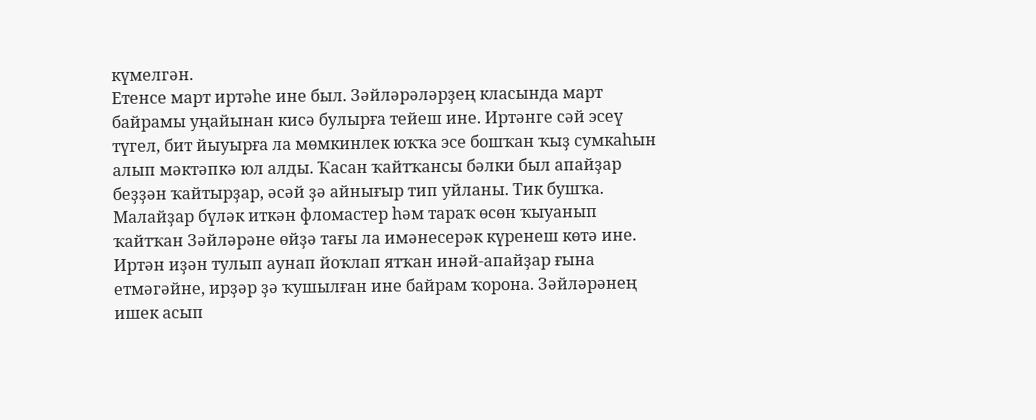күмелгән.
Етенсе март иртәһе ине был. Зәйләрәләрҙең класында март байрамы уңайынан кисә булырға тейеш ине. Иртәнге сәй эсеү түгел, бит йыуырға ла мөмкинлек юҡҡа эсе бошҡан ҡыҙ сумкаһын алып мәктәпкә юл алды. Ҡасан ҡайтҡансы бәлки был апайҙар беҙҙән ҡайтырҙар, әсәй ҙә айнығыр тип уйланы. Тик бушҡа. Малайҙар бүләк иткән фломастер һәм тараҡ өсөн ҡыуанып ҡайтҡан Зәйләрәне өйҙә тағы ла имәнесерәк күренеш көтә ине.
Иртән иҙән тулып аунап йоҡлап ятҡан инәй-апайҙар ғына етмәгәйне, ирҙәр ҙә ҡушылған ине байрам ҡорона. Зәйләрәнең ишек асып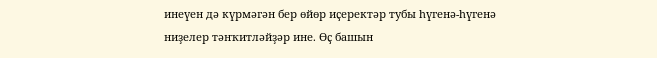инеүен дә күрмәгән бер өйөр иҫеректәр тубы һүгенә-һүгенә ниҙелер тәнҡитләйҙәр ине. Өҫ башын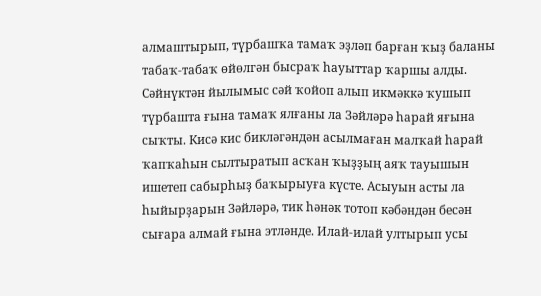алмаштырып, түрбашҡа тамаҡ эҙләп барған ҡыҙ баланы табаҡ-табаҡ өйөлгән бысраҡ һауыттар ҡаршы алды.
Сәйнүктән йылымыс сәй ҡойоп алып икмәккә ҡушып түрбашта ғына тамаҡ ялғаны ла Зәйләрә һарай яғына сыҡты. Кисә кис бикләгәндән асылмаған малҡай һарай ҡапҡаһын сылтыратып асҡан ҡыҙҙың аяҡ тауышын ишетеп сабырһыҙ баҡырыуға күсте. Асыуын асты ла һыйырҙарын Зәйләрә, тик һәнәк тотоп кәбәндән бесән сығара алмай ғына этләнде. Илай-илай ултырып усы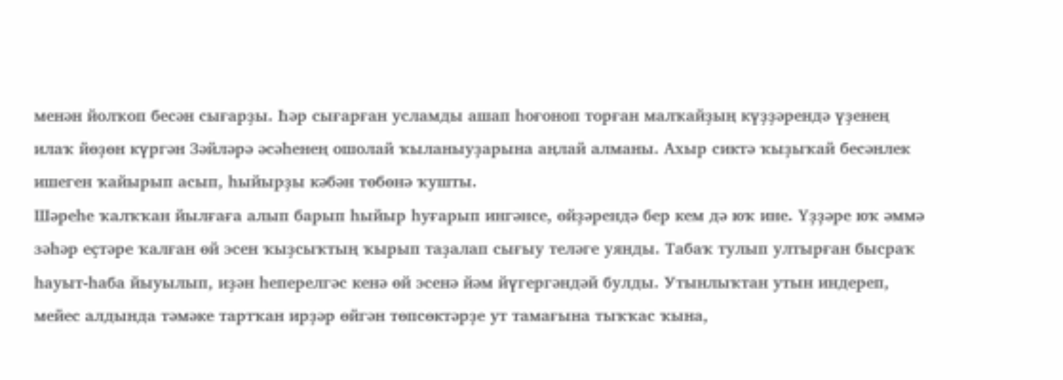менән йолҡоп бесән сығарҙы. Һәр сығарған усламды ашап һоғоноп торған малҡайҙың күҙҙәрендә үҙенең илаҡ йөҙөн күргән Зәйләрә әсәһенең ошолай ҡыланыуҙарына аңлай алманы. Ахыр сиктә ҡыҙыҡай бесәнлек ишеген ҡайырып асып, һыйырҙы кәбән төбөнә ҡушты.
Шәреһе ҡалҡҡан йылғаға алып барып һыйыр һуғарып ингәнсе, өйҙәрендә бер кем дә юҡ ине. Үҙҙәре юҡ әммә зәһәр еҫтәре ҡалған өй эсен ҡыҙсыҡтың ҡырып таҙалап сығыу теләге уянды. Табаҡ тулып ултырған бысраҡ һауыт-һаба йыуылып, иҙән һеперелгәс кенә өй эсенә йәм йүгергәндәй булды. Утынлыҡтан утын индереп, мейес алдында тәмәке тартҡан ирҙәр өйгән төпсөктәрҙе ут тамағына тыҡҡас ҡына,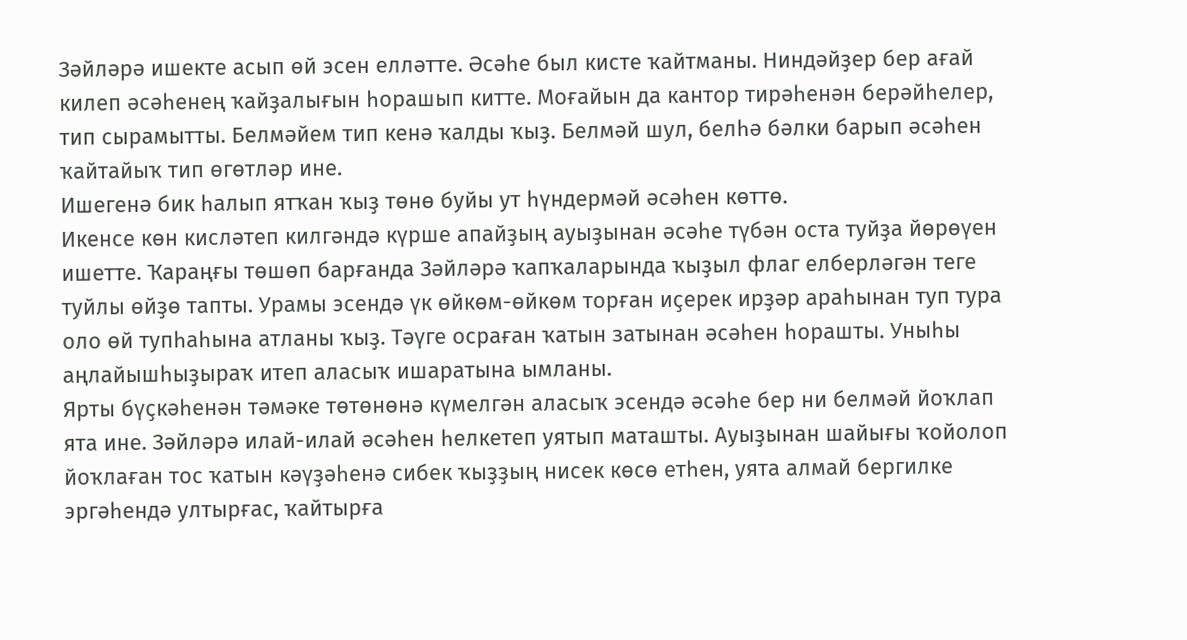Зәйләрә ишекте асып өй эсен елләтте. Әсәһе был кисте ҡайтманы. Ниндәйҙер бер ағай килеп әсәһенең ҡайҙалығын һорашып китте. Моғайын да кантор тирәһенән берәйһелер, тип сырамытты. Белмәйем тип кенә ҡалды ҡыҙ. Белмәй шул, белһә бәлки барып әсәһен ҡайтайыҡ тип өгөтләр ине.
Ишегенә бик һалып ятҡан ҡыҙ төнө буйы ут һүндермәй әсәһен көттө.
Икенсе көн кисләтеп килгәндә күрше апайҙың ауыҙынан әсәһе түбән оста туйҙа йөрөүен ишетте. Ҡараңғы төшөп барғанда Зәйләрә ҡапҡаларында ҡыҙыл флаг елберләгән теге туйлы өйҙө тапты. Урамы эсендә үк өйкөм-өйкөм торған иҫерек ирҙәр араһынан туп тура оло өй тупһаһына атланы ҡыҙ. Тәүге осраған ҡатын затынан әсәһен һорашты. Уныһы аңлайышһыҙыраҡ итеп аласыҡ ишаратына ымланы.
Ярты бүҫкәһенән тәмәке төтөнөнә күмелгән аласыҡ эсендә әсәһе бер ни белмәй йоҡлап ята ине. Зәйләрә илай-илай әсәһен һелкетеп уятып маташты. Ауыҙынан шайығы ҡойолоп йоҡлаған тос ҡатын кәүҙәһенә сибек ҡыҙҙың нисек көсө етһен, уята алмай бергилке эргәһендә ултырғас, ҡайтырға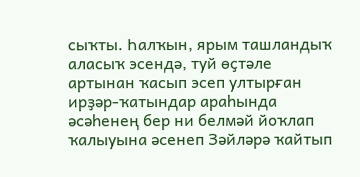сыҡты. Һалҡын, ярым ташландыҡ аласыҡ эсендә, туй өҫтәле артынан ҡасып эсеп ултырған ирҙәр-ҡатындар араһында әсәһенең бер ни белмәй йоҡлап ҡалыуына әсенеп Зәйләрә ҡайтып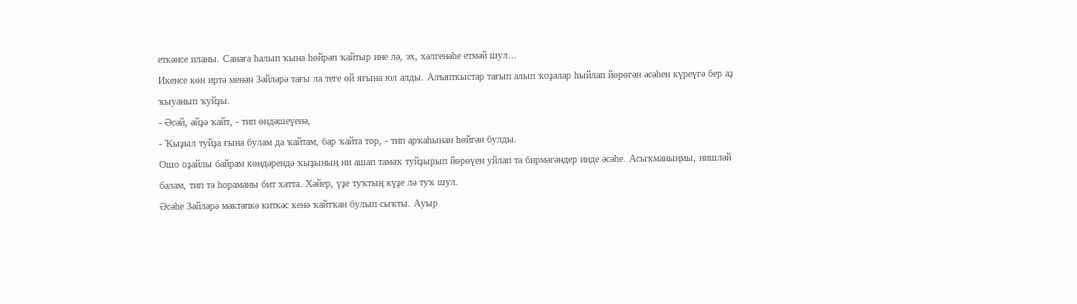еткәнсе иланы. Санаға һалып ҡына һөйрәп ҡайтыр ине лә, эх, хәлгенәһе етмәй шул...
Икенсе көн иртә менән Зәйләрә тағы ла теге өй яғына юл алды. Алъяпҡыстар тағып алып ҡоҙалар һыйлап йөрөгән әсәһен күреүгә бер аҙ ҡыуанып ҡуйҙы.
- Әсәй, әйҙә ҡайт, - тип өндәшеүенә,
- Ҡыҙыл туйҙа ғына булам да ҡайтам, бар ҡайта тор, - тип арҡаһынан һөйгән булды.
Ошо оҙайлы байрам көндәрендә ҡыҙының ни ашап тамаҡ туйҙырып йөрөүен уйлап та бирмәгәндер инде әсәһе. Асыҡманыңмы, нишләй балам, тип тә һораманы бит хатта. Хәйер, үҙе туҡтың күҙе лә туҡ шул.
Әсәһе Зәйләрә мәктәпкә киткәс кенә ҡайтҡан булып сыҡты. Ауыр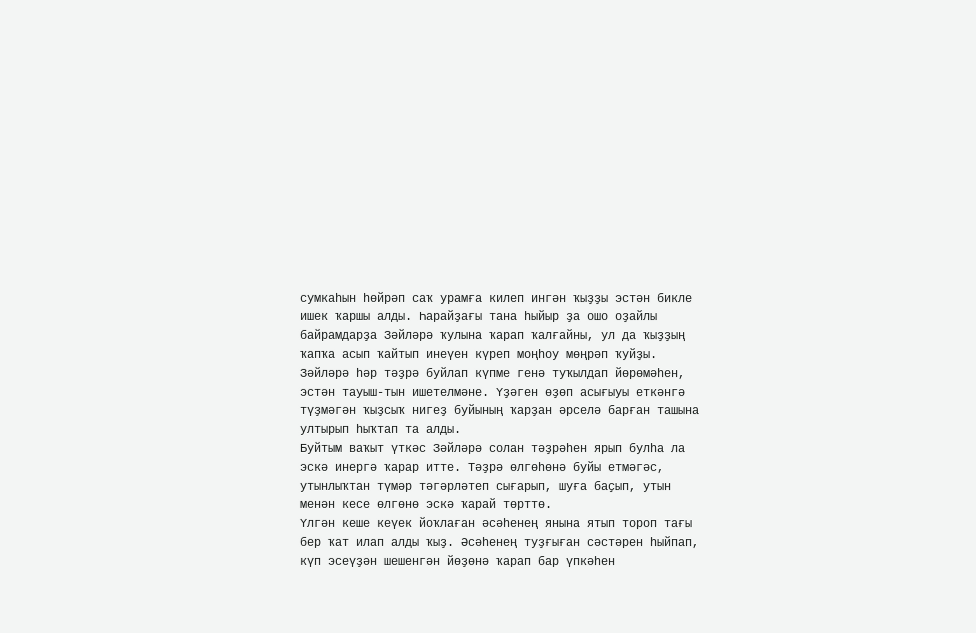сумкаһын һөйрәп саҡ урамға килеп ингән ҡыҙҙы эстән бикле ишек ҡаршы алды. Һарайҙағы тана һыйыр ҙа ошо оҙайлы байрамдарҙа Зәйләрә ҡулына ҡарап ҡалғайны, ул да ҡыҙҙың ҡапҡа асып ҡайтып инеүен күреп моңһоу мөңрәп ҡуйҙы.
Зәйләрә һәр тәҙрә буйлап күпме генә туҡылдап йөрөмәһен, эстән тауыш-тын ишетелмәне. Үҙәген өҙөп асығыуы еткәнгә түҙмәгән ҡыҙсыҡ нигеҙ буйының ҡарҙан әрселә барған ташына ултырып һыҡтап та алды.
Буйтым ваҡыт үткәс Зәйләрә солан тәҙрәһен ярып булһа ла эскә инергә ҡарар итте. Тәҙрә өлгөһөнә буйы етмәгәс, утынлыҡтан түмәр тәгәрләтеп сығарып, шуға баҫып, утын менән кесе өлгөнө эскә ҡарай төрттө.
Үлгән кеше кеүек йоҡлаған әсәһенең янына ятып тороп тағы бер ҡат илап алды ҡыҙ. Әсәһенең туҙғыған сәстәрен һыйпап, күп эсеүҙән шешенгән йөҙөнә ҡарап бар үпкәһен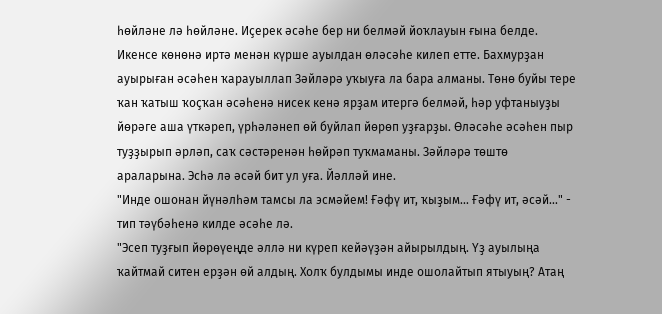һөйләне лә һөйләне. Иҫерек әсәһе бер ни белмәй йоҡлауын ғына белде.
Икенсе көнөнә иртә менән күрше ауылдан өләсәһе килеп етте. Бахмурҙан ауырыған әсәһен ҡарауыллап Зәйләрә уҡыуға ла бара алманы. Төнө буйы тере ҡан ҡатыш ҡоҫҡан әсәһенә нисек кенә ярҙам итергә белмәй, һәр уфтаныуҙы йөрәге аша үткәреп, үрһәләнеп өй буйлап йөрөп уҙғарҙы. Өләсәһе әсәһен пыр туҙҙырып әрләп, саҡ сәстәренән һөйрәп туҡмаманы. Зәйләрә төштө араларына. Эсһә лә әсәй бит ул уға. Йәлләй ине.
"Инде ошонан йүнәлһәм тамсы ла эсмәйем! Ғәфү ит, ҡыҙым... Ғәфү ит, әсәй..." - тип тәүбәһенә килде әсәһе лә.
"Эсеп туҙғып йөрөүеңде әллә ни күреп кейәүҙән айырылдың. Үҙ ауылыңа ҡайтмай ситен ерҙән өй алдың. Холҡ булдымы инде ошолайтып ятыуың? Атаң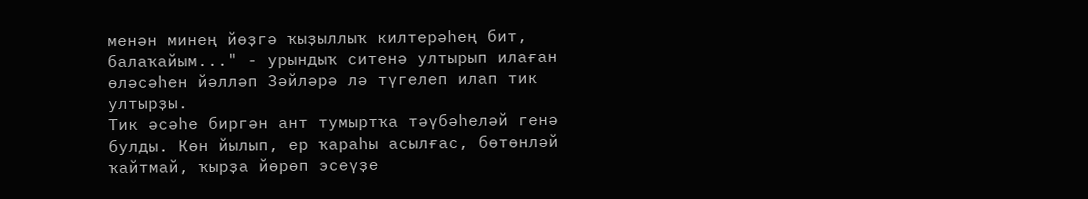менән минең йөҙгә ҡыҙыллыҡ килтерәһең бит, балаҡайым..." - урындыҡ ситенә ултырып илаған өләсәһен йәлләп Зәйләрә лә түгелеп илап тик ултырҙы.
Тик әсәһе биргән ант тумыртҡа тәүбәһеләй генә булды. Көн йылып, ер ҡараһы асылғас, бөтөнләй ҡайтмай, ҡырҙа йөрөп эсеүҙе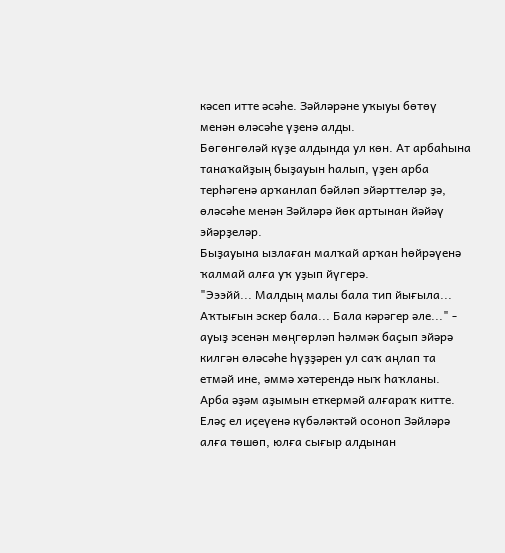кәсеп итте әсәһе. Зәйләрәне уҡыуы бөтөү менән өләсәһе үҙенә алды.
Бөгөнгөләй күҙе алдында ул көн. Ат арбаһына танаҡайҙың быҙауын һалып, үҙен арба терһәгенә арҡанлап бәйләп эйәрттеләр ҙә, өләсәһе менән Зәйләрә йөк артынан йәйәү эйәрҙеләр.
Быҙауына ызлаған малҡай арҡан һөйрәүенә ҡалмай алға уҡ уҙып йүгерә.
"Эээйй... Малдың малы бала тип йығыла... Аҡтығын эскер бала... Бала кәрәгер әле..." - ауыҙ эсенән мөңгөрләп һәлмәк баҫып эйәрә килгән өләсәһе һүҙҙәрен ул саҡ аңлап та етмәй ине, әммә хәтерендә ныҡ һаҡланы.
Арба әҙәм аҙымын еткермәй алғараҡ китте. Еләҫ ел иҫеүенә күбәләктәй осоноп Зәйләрә алға төшөп, юлға сығыр алдынан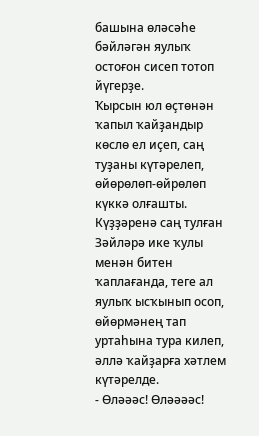башына өләсәһе бәйләгән яулыҡ остоғон сисеп тотоп йүгерҙе.
Ҡырсын юл өҫтөнән ҡапыл ҡайҙандыр көслө ел иҫеп, саң туҙаны күтәрелеп, өйөрөлөп-өйрөлөп күккә олғашты. Күҙҙәренә саң тулған Зәйләрә ике ҡулы менән битен ҡаплағанда, теге ал яулыҡ ысҡынып осоп, өйөрмәнең тап уртаһына тура килеп, әллә ҡайҙарға хәтлем күтәрелде.
- Өләәәс! Өләәәәс!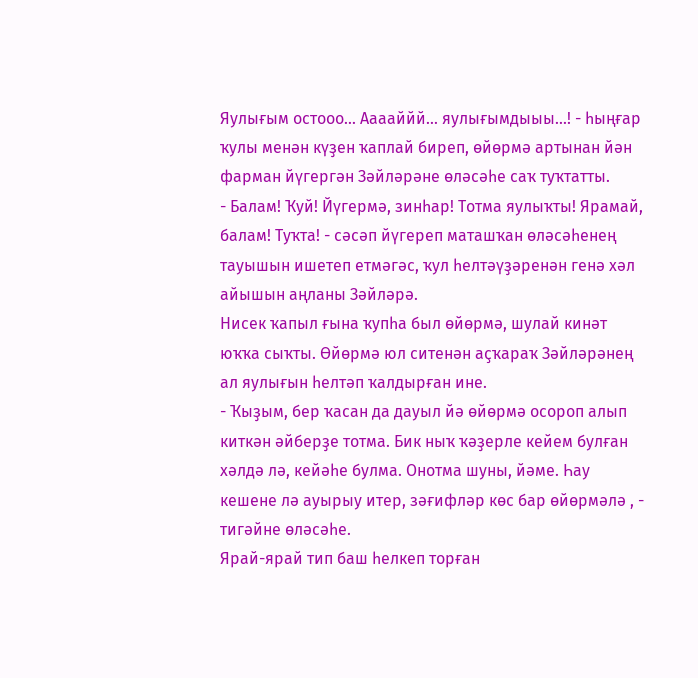Яулығым остооо... Ааааййй... яулығымдыыы...! - һыңғар ҡулы менән күҙен ҡаплай биреп, өйөрмә артынан йән фарман йүгергән Зәйләрәне өләсәһе саҡ туҡтатты.
- Балам! Ҡуй! Йүгермә, зинһар! Тотма яулыҡты! Ярамай, балам! Туҡта! - сәсәп йүгереп маташҡан өләсәһенең тауышын ишетеп етмәгәс, ҡул һелтәүҙәренән генә хәл айышын аңланы Зәйләрә.
Нисек ҡапыл ғына ҡупһа был өйөрмә, шулай кинәт юҡҡа сыҡты. Өйөрмә юл ситенән аҫҡараҡ Зәйләрәнең ал яулығын һелтәп ҡалдырған ине.
- Ҡыҙым, бер ҡасан да дауыл йә өйөрмә осороп алып киткән әйберҙе тотма. Бик ныҡ ҡәҙерле кейем булған хәлдә лә, кейәһе булма. Онотма шуны, йәме. Һау кешене лә ауырыу итер, зәғифләр көс бар өйөрмәлә , - тигәйне өләсәһе.
Ярай-ярай тип баш һелкеп торған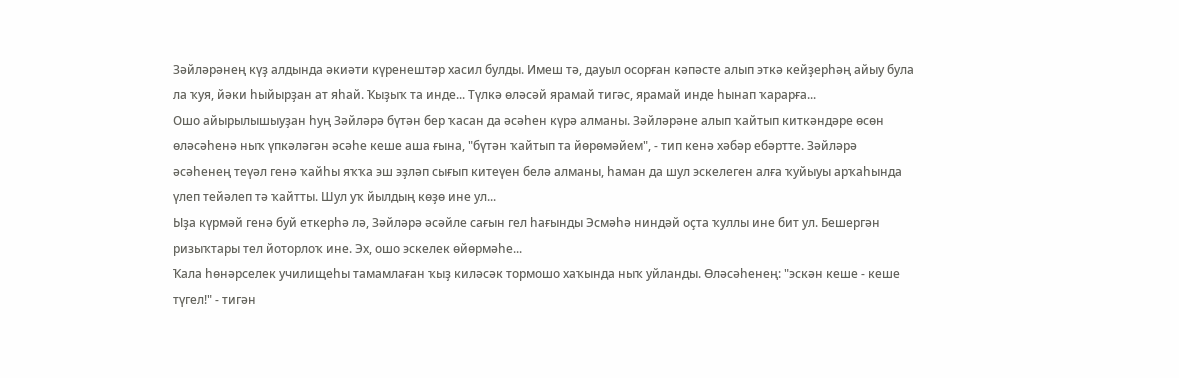Зәйләрәнең күҙ алдында әкиәти күренештәр хасил булды. Имеш тә, дауыл осорған кәпәсте алып эткә кейҙерһәң айыу була ла ҡуя, йәки һыйырҙан ат яһай. Ҡыҙыҡ та инде... Түлкә өләсәй ярамай тигәс, ярамай инде һынап ҡарарға...
Ошо айырылышыуҙан һуң Зәйләрә бүтән бер ҡасан да әсәһен күрә алманы. Зәйләрәне алып ҡайтып киткәндәре өсөн өләсәһенә ныҡ үпкәләгән әсәһе кеше аша ғына, "бүтән ҡайтып та йөрөмәйем", - тип кенә хәбәр ебәртте. Зәйләрә әсәһенең теүәл генә ҡайһы яҡҡа эш эҙләп сығып китеүен белә алманы, һаман да шул эскелеген алға ҡуйыуы арҡаһында үлеп тейәлеп тә ҡайтты. Шул уҡ йылдың көҙө ине ул...
Ыҙа күрмәй генә буй еткерһә лә, Зәйләрә әсәйле сағын гел һағынды Эсмәһә ниндәй оҫта ҡуллы ине бит ул. Бешергән ризыҡтары тел йоторлоҡ ине. Эх, ошо эскелек өйөрмәһе...
Ҡала һөнәрселек училищеһы тамамлаған ҡыҙ киләсәк тормошо хаҡында ныҡ уйланды. Өләсәһенең: "эскән кеше - кеше түгел!" - тигән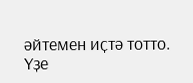әйтемен иҫтә тотто.
Үҙе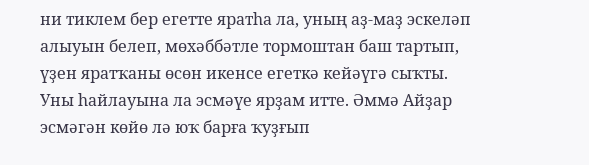ни тиклем бер егетте яратһа ла, уның аҙ-маҙ эскеләп алыуын белеп, мөхәббәтле тормоштан баш тартып, үҙен яратҡаны өсөн икенсе егеткә кейәүгә сыҡты. Уны һайлауына ла эсмәүе ярҙам итте. Әммә Айҙар эсмәгән көйө лә юҡ барға ҡуҙғып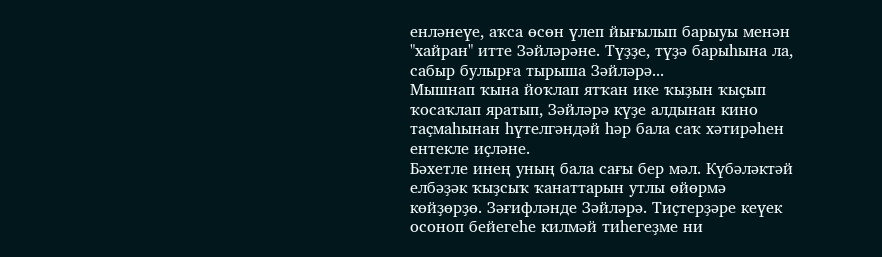енләнеүе, аҡса өсөн үлеп йығылып барыуы менән "хайран" итте Зәйләрәне. Түҙҙе, түҙә барыһына ла, сабыр булырға тырыша Зәйләрә...
Мышнап ҡына йоҡлап ятҡан ике ҡыҙын ҡыҫып ҡосаҡлап яратып, Зәйләрә күҙе алдынан кино таҫмаһынан һүтелгәндәй һәр бала саҡ хәтирәһен ентекле иҫләне.
Бәхетле инең уның бала сағы бер мәл. Күбәләктәй елбәҙәк ҡыҙсыҡ ҡанаттарын утлы өйөрмә көйҙөрҙө. Зәғифләнде Зәйләрә. Тиҫтерҙәре кеүек осоноп бейегеһе килмәй тиһегеҙме ни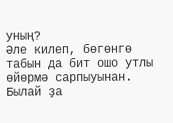уның?
Әле килеп, бөгөнгө табын да бит ошо утлы өйөрмә сарпыуынан. Былай ҙа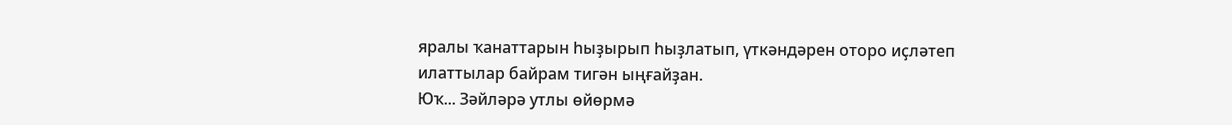яралы ҡанаттарын һыҙырып һыҙлатып, үткәндәрен оторо иҫләтеп илаттылар байрам тигән ыңғайҙан.
Юҡ... Зәйләрә утлы өйөрмә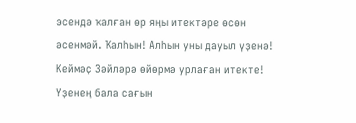эсендә ҡалған өр яңы итектәре өсөн әсенмәй. Ҡалһын! Алһын уны дауыл үҙенә! Кеймәҫ Зәйләрә өйөрмә урлаған итекте! Үҙенең бала сағын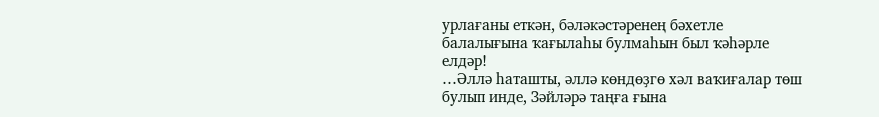урлағаны еткән, бәләкәстәренең бәхетле балалығына ҡағылаһы булмаһын был ҡәһәрле елдәр!
…Әллә һаташты, әллә көндөҙгө хәл ваҡиғалар төш булып инде, Зәйләрә таңға ғына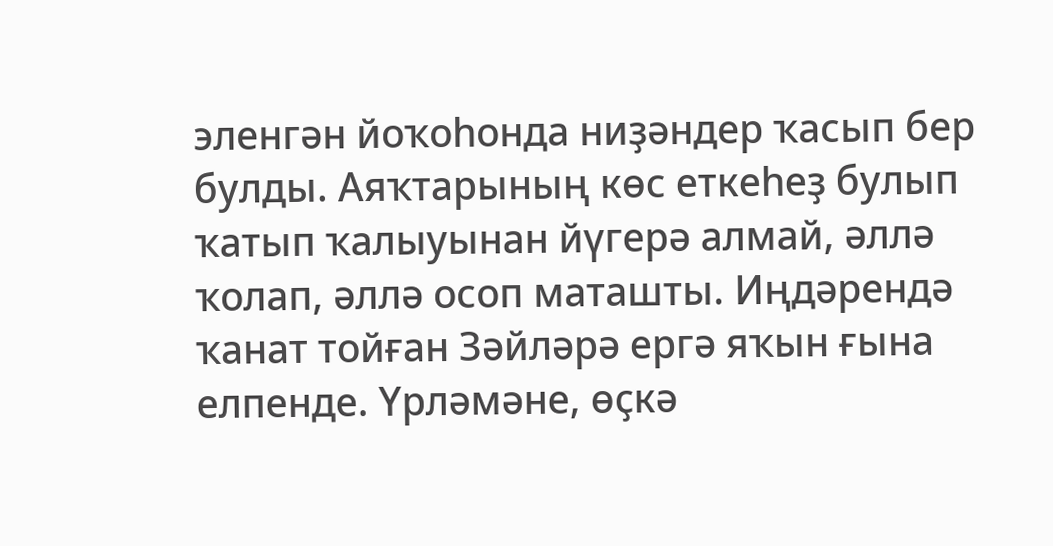эленгән йоҡоһонда ниҙәндер ҡасып бер булды. Аяҡтарының көс еткеһеҙ булып ҡатып ҡалыуынан йүгерә алмай, әллә ҡолап, әллә осоп маташты. Иңдәрендә ҡанат тойған Зәйләрә ергә яҡын ғына елпенде. Үрләмәне, өҫкә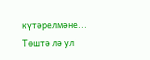күтәрелмәне...
Төштә лә ул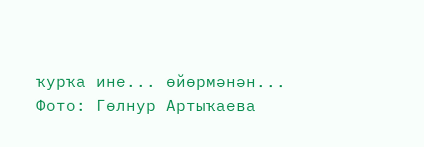ҡурҡа ине... өйөрмәнән...
Фото: Гөлнур Артыҡаева